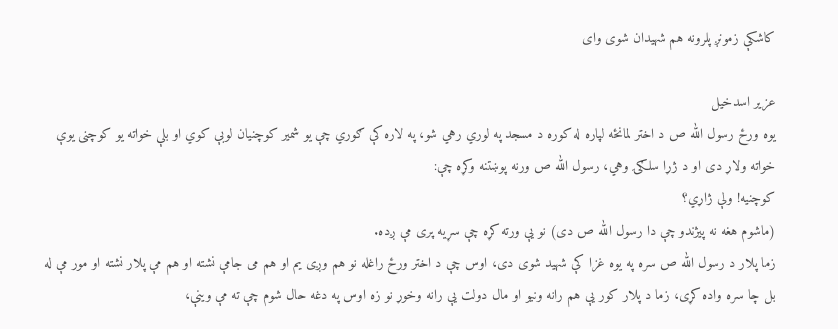کاشکې زمونږ پلرونه هم شهیدان شوی وای

عزیر اسدخیل
یوه ورځ رسول الله ص د اختر لمانځه لپاره له کوره د مسجد په لوري رهي شو، په لاره کې ګوري چې یو شمیر کوچنیان لوبې کوي او بلې خواته یو کوچنی یوې خواته ولاړ دی او د ژړا سلګۍ وهي، رسول الله ص ورنه پوښتنه وکړه چې:
کوچنیه! ولې ژاړي؟
(ماشوم هغه نه پیژندو چې دا رسول الله ص دی) نو یې ورته کړه چې سړیه پری مې ږده.
زما پلار د رسول الله ص سره په یوه غزا کې شهید شوی دی، اوس چې د اختر ورځ راغله نو هم وږی یم او هم می جامې نشته او هم مې پلار نشته او مور مې له بل چا سره واده کړی، زما د پلار کور یې هم رانه ونیو او مال دولت یې رانه وخوړ نو زه اوس په دغه حال شوم چې ته مې وینې،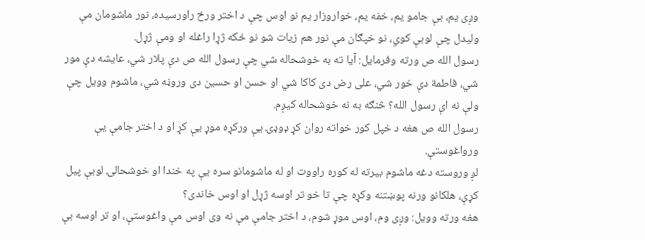وږی یم، بې جامو یم، خفه یم، خواروزار یم نو اوس چې د اختر ورځ راورسیده، نور ماشومان مې ولیدل چې لوبې کوي، نو خپګان مې نور هم زیات شو نو ځکه ژړا راغله او ومې ژړل.
رسول الله ص ورته وفرمایل: آیا ته به خوشحاله شي چې رسول الله ص دې پلار شي، عایشه دې مور شي، فاطمة دې خور شي، علی رض دی کاکا شي او حسن او حسین دی وروڼه شي، ماشوم وویل چې ولې نه اې رسول الله؟ څنګه به نه خوشحاله کیږم.
رسول الله ص هغه د خپل کور خواته روان کړ ډوډۍ یې ورکړه موړ یې کړ او د اختر جامې یې ورواغوستې.
لږ وروسته دغه ماشوم بیرته له کوره راووت او له ماشومانو سره یې په خندا او خوشحالۍ لوبې پیل کړې، هلکانو ورنه پوښتنه وکړه چې تا خو تر اوسه ژړل او اوس خاندی؟
هغه ورته وویل: وږی وم، اوس موړ شوم، د اختر جامې مې نه وی اوس مې واغوستې، او تر اوسه بې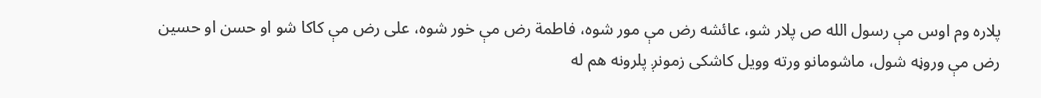پلاره وم اوس مې رسول الله ص پلار شو، عائشه رض مې مور شوه، فاطمة رض مې خور شوه، علی رض مې کاکا شو او حسن او حسین رض مې وروڼه شول، ماشومانو ورته وویل کاشکی زمونږ پلرونه هم له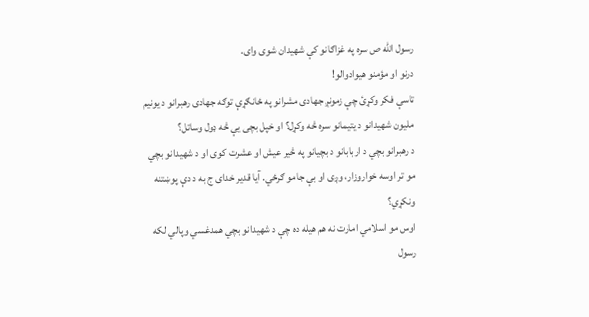رسول الله ص سره په غزاګانو کې شهیدان شوی وای.
درنو او مؤمنو هیوادوالو!
تاسې فکر وکړئ چې زمونږ جهادی مشرانو په ځانګړې توګه جهادی رهبرانو د یونیم ملیون شهیدانو د یتیمانو سره څه وکړل؟ او خپل بچی یې څه ډول وساتل؟
د رهبرانو بچي د اربابانو د بچیانو په څیر عیش او عشرت کوی او د شهیدانو بچي مو تر اوسه خواروزار، وږی او بې جامو ګرځي. آیا قدیر خدای ج به د دې پوښتنه ونکړي؟
اوس مو اسلامي امارت نه هم هیله ده چې د شهیدانو بچي همدغسي وپالي لکه رسول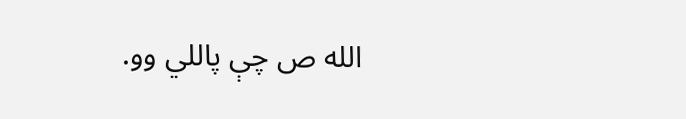الله ص چې پاللي وو.